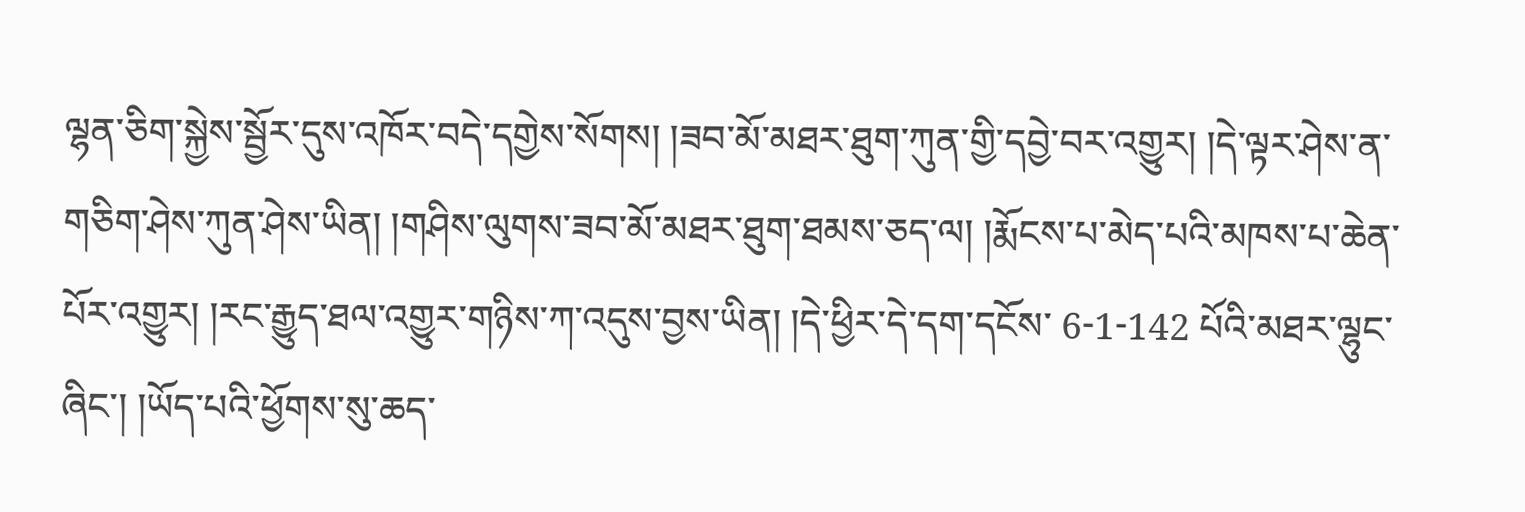ལྷན་ཅིག་སྐྱེས་སྦྱོར་དུས་འཁོར་བདེ་དགྱེས་སོགས། །ཟབ་མོ་མཐར་ཐུག་ཀུན་གྱི་དབྱེ་བར་འགྱུར། །དེ་ལྟར་ཤེས་ན་གཅིག་ཤེས་ཀུན་ཤེས་ཡིན། །གཤིས་ལུགས་ཟབ་མོ་མཐར་ཐུག་ཐམས་ཅད་ལ། །རྨོངས་པ་མེད་པའི་མཁས་པ་ཆེན་པོར་འགྱུར། །རང་རྒྱུད་ཐལ་འགྱུར་གཉིས་ཀ་འདུས་བྱས་ཡིན། །དེ་ཕྱིར་དེ་དག་དངོས་ 6-1-142 པོའི་མཐར་ལྷུང་ཞིང་། །ཡོད་པའི་ཕྱོགས་སུ་ཆད་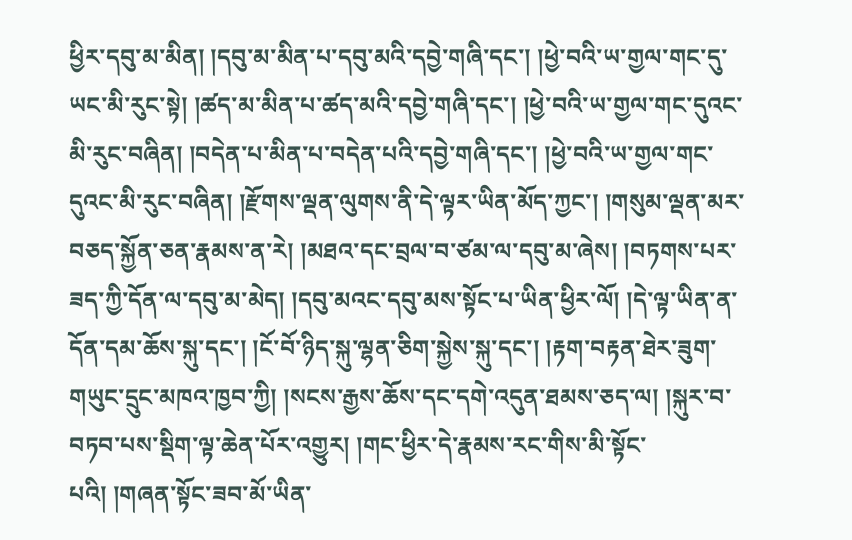ཕྱིར་དབུ་མ་མིན། །དབུ་མ་མིན་པ་དབུ་མའི་དབྱེ་གཞི་དང་། །ཕྱེ་བའི་ཡ་གྱལ་གང་དུ་ཡང་མི་རུང་སྟེ། །ཚད་མ་མིན་པ་ཚད་མའི་དབྱེ་གཞི་དང་། །ཕྱེ་བའི་ཡ་གྱལ་གང་དུའང་མི་རུང་བཞིན། །བདེན་པ་མིན་པ་བདེན་པའི་དབྱེ་གཞི་དང་། །ཕྱེ་བའི་ཡ་གྱལ་གང་དུའང་མི་རུང་བཞིན། །རྫོགས་ལྡན་ལུགས་ནི་དེ་ལྟར་ཡིན་མོད་ཀྱང་། །གསུམ་ལྡན་མར་བཅད་སྐྱོན་ཅན་རྣམས་ན་རེ། །མཐའ་དང་བྲལ་བ་ཙམ་ལ་དབུ་མ་ཞེས། །བཏགས་པར་ཟད་ཀྱི་དོན་ལ་དབུ་མ་མེད། །དབུ་མའང་དབུ་མས་སྟོང་པ་ཡིན་ཕྱིར་ལོ། །དེ་ལྟ་ཡིན་ན་དོན་དམ་ཆོས་སྐུ་དང་། །ངོ་བོ་ཉིད་སྐུ་ལྷན་ཅིག་སྐྱེས་སྐུ་དང་། །རྟག་བརྟན་ཐེར་ཟུག་གཡུང་དྲུང་མཁའ་ཁྱབ་ཀྱི། །སངས་རྒྱས་ཆོས་དང་དགེ་འདུན་ཐམས་ཅད་ལ། །སྐུར་བ་བཏབ་པས་སྡིག་ལྟ་ཆེན་པོར་འགྱུར། །གང་ཕྱིར་དེ་རྣམས་རང་གིས་མི་སྟོང་པའི། །གཞན་སྟོང་ཟབ་མོ་ཡིན་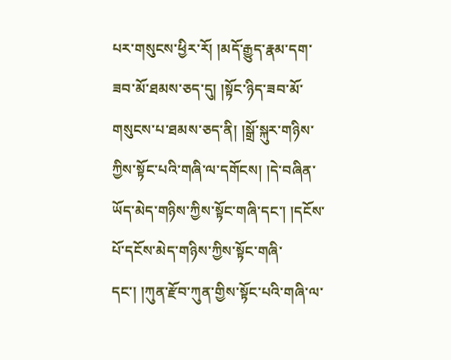པར་གསུངས་ཕྱིར་རོ། །མདོ་རྒྱུད་རྣམ་དག་ཟབ་མོ་ཐམས་ཅད་དུ། །སྟོང་ཉིད་ཟབ་མོ་གསུངས་པ་ཐམས་ཅད་ནི། །སྒྲོ་སྐུར་གཉིས་ཀྱིས་སྟོང་པའི་གཞི་ལ་དགོངས། །དེ་བཞིན་ཡོད་མེད་གཉིས་ཀྱིས་སྟོང་གཞི་དང་། །དངོས་པོ་དངོས་མེད་གཉིས་ཀྱིས་སྟོང་གཞི་དང་། །ཀུན་རྫོབ་ཀུན་གྱིས་སྟོང་པའི་གཞི་ལ་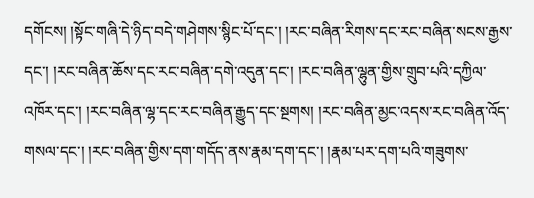དགོངས། །སྟོང་གཞི་དེ་ཉིད་བདེ་གཤེགས་སྙིང་པོ་དང་། །རང་བཞིན་རིགས་དང་རང་བཞིན་སངས་རྒྱས་དང་། །རང་བཞིན་ཆོས་དང་རང་བཞིན་དགེ་འདུན་དང་། །རང་བཞིན་ལྷུན་གྱིས་གྲུབ་པའི་དཀྱིལ་འཁོར་དང་། །རང་བཞིན་ལྷ་དང་རང་བཞིན་རྒྱུད་དང་སྔགས། །རང་བཞིན་མྱང་འདས་རང་བཞིན་འོད་གསལ་དང་། །རང་བཞིན་གྱིས་དག་གདོད་ནས་རྣམ་དག་དང་། །རྣམ་པར་དག་པའི་གཟུགས་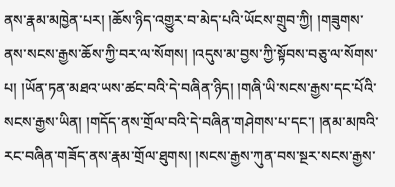ནས་རྣམ་མཁྱེན་པར། །ཆོས་ཉིད་འགྱུར་བ་མེད་པའི་ཡོངས་གྲུབ་ཀྱི། །གཟུགས་ནས་སངས་རྒྱས་ཆོས་ཀྱི་བར་ལ་སོགས། །འདུས་མ་བྱས་ཀྱི་སྟོབས་བཅུ་ལ་སོགས་པ། །ཡོན་ཏན་མཐའ་ཡས་ཚང་བའི་དེ་བཞིན་ཉིད། །གཞི་ཡི་སངས་རྒྱས་དང་པོའི་སངས་རྒྱས་ཡིན། །གདོད་ནས་གྲོལ་བའི་དེ་བཞིན་གཤེགས་པ་དང་། །ནམ་མཁའི་རང་བཞིན་གཟོད་ནས་རྣམ་གྲོལ་ཐུགས། །སངས་རྒྱས་ཀུན་བས་སྔར་སངས་རྒྱས་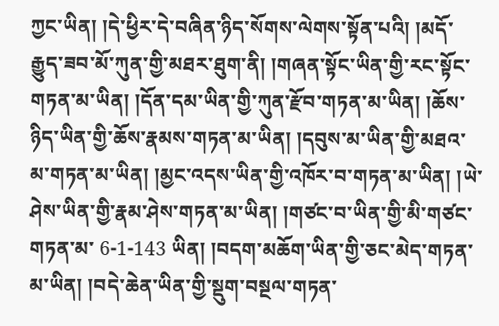ཀྱང་ཡིན། །དེ་ཕྱིར་དེ་བཞིན་ཉིད་སོགས་ལེགས་སྟོན་པའི། །མདོ་རྒྱུད་ཟབ་མོ་ཀུན་གྱི་མཐར་ཐུག་ནི། །གཞན་སྟོང་ཡིན་གྱི་རང་སྟོང་གཏན་མ་ཡིན། །དོན་དམ་ཡིན་གྱི་ཀུན་རྫོབ་གཏན་མ་ཡིན། །ཆོས་ཉིད་ཡིན་གྱི་ཆོས་རྣམས་གཏན་མ་ཡིན། །དབུས་མ་ཡིན་གྱི་མཐའ་མ་གཏན་མ་ཡིན། །མྱང་འདས་ཡིན་གྱི་འཁོར་བ་གཏན་མ་ཡིན། །ཡེ་ཤེས་ཡིན་གྱི་རྣམ་ཤེས་གཏན་མ་ཡིན། །གཙང་བ་ཡིན་གྱི་མི་གཙང་གཏན་མ་ 6-1-143 ཡིན། །བདག་མཆོག་ཡིན་གྱི་ཅང་མེད་གཏན་མ་ཡིན། །བདེ་ཆེན་ཡིན་གྱི་སྡུག་བསྔལ་གཏན་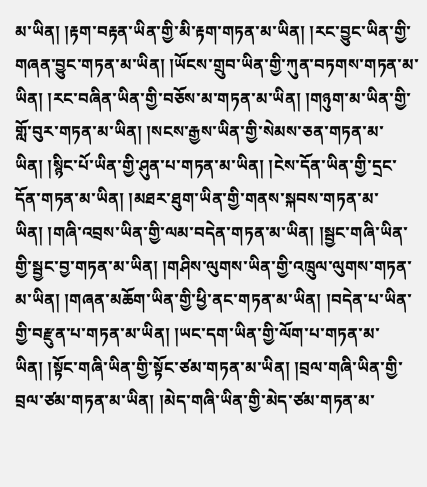མ་ཡིན། །རྟག་བརྟན་ཡིན་གྱི་མི་རྟག་གཏན་མ་ཡིན། །རང་བྱུང་ཡིན་གྱི་གཞན་བྱུང་གཏན་མ་ཡིན། །ཡོངས་གྲུབ་ཡིན་གྱི་ཀུན་བཏགས་གཏན་མ་ཡིན། །རང་བཞིན་ཡིན་གྱི་བཅོས་མ་གཏན་མ་ཡིན། །གཉུག་མ་ཡིན་གྱི་གློ་བུར་གཏན་མ་ཡིན། །སངས་རྒྱས་ཡིན་གྱི་སེམས་ཅན་གཏན་མ་ཡིན། །སྙིང་པོ་ཡིན་གྱི་ཤུན་པ་གཏན་མ་ཡིན། །ངེས་དོན་ཡིན་གྱི་དྲང་དོན་གཏན་མ་ཡིན། །མཐར་ཐུག་ཡིན་གྱི་གནས་སྐབས་གཏན་མ་ཡིན། །གཞི་འབྲས་ཡིན་གྱི་ལམ་བདེན་གཏན་མ་ཡིན། །སྦྱང་གཞི་ཡིན་གྱི་སྦྱང་བྱ་གཏན་མ་ཡིན། །གཤིས་ལུགས་ཡིན་གྱི་འཁྲུལ་ལུགས་གཏན་མ་ཡིན། །གཞན་མཆོག་ཡིན་གྱི་ཕྱི་ནང་གཏན་མ་ཡིན། །བདེན་པ་ཡིན་གྱི་བརྫུན་པ་གཏན་མ་ཡིན། །ཡང་དག་ཡིན་གྱི་ལོག་པ་གཏན་མ་ཡིན། །སྟོང་གཞི་ཡིན་གྱི་སྟོང་ཙམ་གཏན་མ་ཡིན། །བྲལ་གཞི་ཡིན་གྱི་བྲལ་ཙམ་གཏན་མ་ཡིན། །མེད་གཞི་ཡིན་གྱི་མེད་ཙམ་གཏན་མ་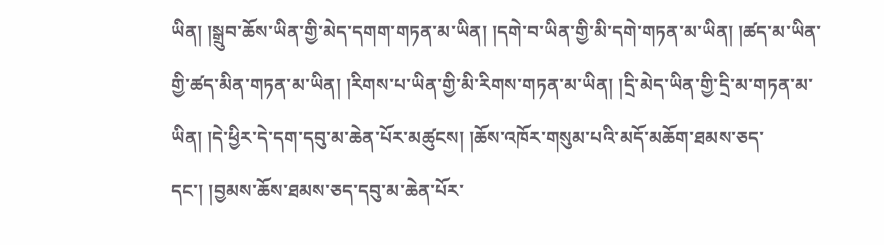ཡིན། །སྒྲུབ་ཆོས་ཡིན་གྱི་མེད་དགག་གཏན་མ་ཡིན། །དགེ་བ་ཡིན་གྱི་མི་དགེ་གཏན་མ་ཡིན། །ཚད་མ་ཡིན་གྱི་ཚད་མིན་གཏན་མ་ཡིན། །རིགས་པ་ཡིན་གྱི་མི་རིགས་གཏན་མ་ཡིན། །དྲི་མེད་ཡིན་གྱི་དྲི་མ་གཏན་མ་ཡིན། །དེ་ཕྱིར་དེ་དག་དབུ་མ་ཆེན་པོར་མཚུངས། །ཆོས་འཁོར་གསུམ་པའི་མདོ་མཆོག་ཐམས་ཅད་དང་། །བྱམས་ཆོས་ཐམས་ཅད་དབུ་མ་ཆེན་པོར་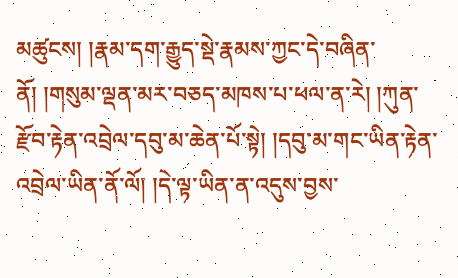མཚུངས། །རྣམ་དག་རྒྱུད་སྡེ་རྣམས་ཀྱང་དེ་བཞིན་ནོ། །གསུམ་ལྡན་མར་བཅད་མཁས་པ་ཕལ་ན་རེ། །ཀུན་རྫོབ་རྟེན་འབྲེལ་དབུ་མ་ཆེན་པོ་སྟེ། །དབུ་མ་གང་ཡིན་རྟེན་འབྲེལ་ཡིན་ནོ་ལོ། །དེ་ལྟ་ཡིན་ན་འདུས་བྱས་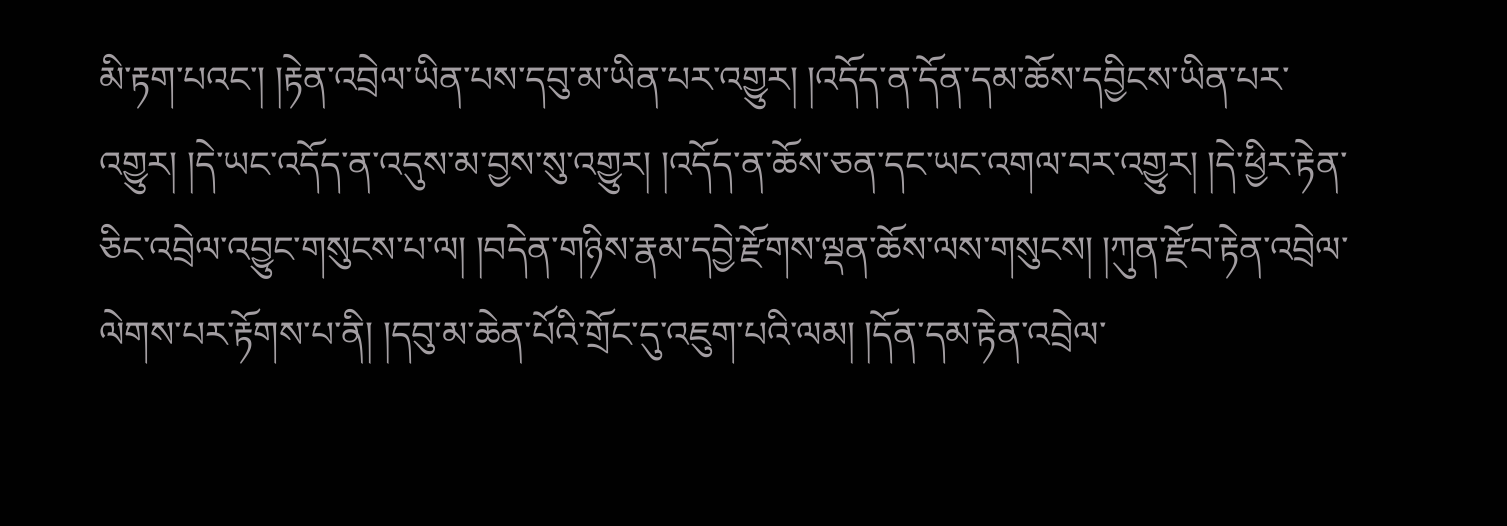མི་རྟག་པའང་། །རྟེན་འབྲེལ་ཡིན་པས་དབུ་མ་ཡིན་པར་འགྱུར། །འདོད་ན་དོན་དམ་ཆོས་དབྱིངས་ཡིན་པར་འགྱུར། །དེ་ཡང་འདོད་ན་འདུས་མ་བྱས་སུ་འགྱུར། །འདོད་ན་ཆོས་ཅན་དང་ཡང་འགལ་བར་འགྱུར། །དེ་ཕྱིར་རྟེན་ཅིང་འབྲེལ་འབྱུང་གསུངས་པ་ལ། །བདེན་གཉིས་རྣམ་དབྱེ་རྫོགས་ལྡན་ཆོས་ལས་གསུངས། །ཀུན་རྫོབ་རྟེན་འབྲེལ་ལེགས་པར་རྟོགས་པ་ནི། །དབུ་མ་ཆེན་པོའི་གྲོང་དུ་འཇུག་པའི་ལམ། །དོན་དམ་རྟེན་འབྲེལ་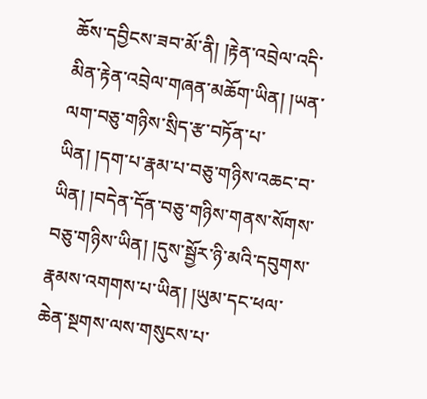ཆོས་དབྱིངས་ཟབ་མོ་ནི། །རྟེན་འབྲེལ་འདི་མིན་རྟེན་འབྲེལ་གཞན་མཆོག་ཡིན། །ཡན་ལག་བཅུ་གཉིས་སྲིད་རྩ་བཏོན་པ་ཡིན། །དག་པ་རྣམ་པ་བཅུ་གཉིས་འཆང་བ་ཡིན། །བདེན་དོན་བཅུ་གཉིས་གནས་སོགས་བཅུ་གཉིས་ཡིན། །དུས་སྦྱོར་ཉི་མའི་དབུགས་རྣམས་འགགས་པ་ཡིན། །ཡུམ་དང་ཕལ་ཆེན་སྔགས་ལས་གསུངས་པ་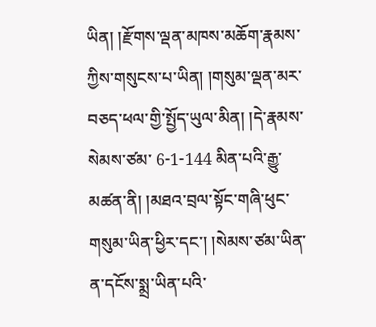ཡིན། །རྫོགས་ལྡན་མཁས་མཆོག་རྣམས་ཀྱིས་གསུངས་པ་ཡིན། །གསུམ་ལྡན་མར་བཅད་ཕལ་གྱི་སྤྱོད་ཡུལ་མིན། །དེ་རྣམས་སེམས་ཙམ་ 6-1-144 མིན་པའི་རྒྱུ་མཚན་ནི། །མཐའ་བྲལ་སྟོང་གཞི་ཕུང་གསུམ་ཡིན་ཕྱིར་དང་། །སེམས་ཙམ་ཡིན་ན་དངོས་སྨྲ་ཡིན་པའི་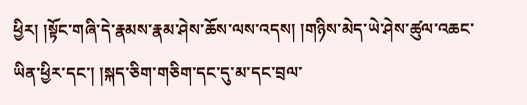ཕྱིར། །སྟོང་གཞི་དེ་རྣམས་རྣམ་ཤེས་ཆོས་ལས་འདས། །གཉིས་མེད་ཡེ་ཤེས་ཚུལ་འཆང་ཡིན་ཕྱིར་དང་། །སྐད་ཅིག་གཅིག་དང་དུ་མ་དང་བྲལ་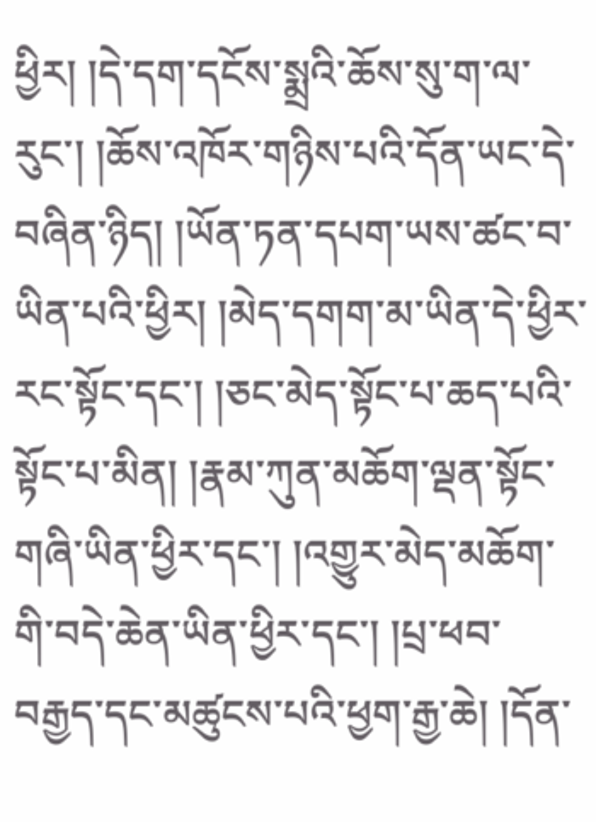ཕྱིར། །དེ་དག་དངོས་སྨྲའི་ཆོས་སུ་ག་ལ་རུང་། །ཆོས་འཁོར་གཉིས་པའི་དོན་ཡང་དེ་བཞིན་ཉིད། །ཡོན་ཏན་དཔག་ཡས་ཚང་བ་ཡིན་པའི་ཕྱིར། །མེད་དགག་མ་ཡིན་དེ་ཕྱིར་རང་སྟོང་དང་། །ཅང་མེད་སྟོང་པ་ཆད་པའི་སྟོང་པ་མིན། །རྣམ་ཀུན་མཆོག་ལྡན་སྟོང་གཞི་ཡིན་ཕྱིར་དང་། །འགྱུར་མེད་མཆོག་གི་བདེ་ཆེན་ཡིན་ཕྱིར་དང་། །པྲ་ཕབ་བརྒྱད་དང་མཚུངས་པའི་ཕྱག་རྒྱ་ཆེ། །དོན་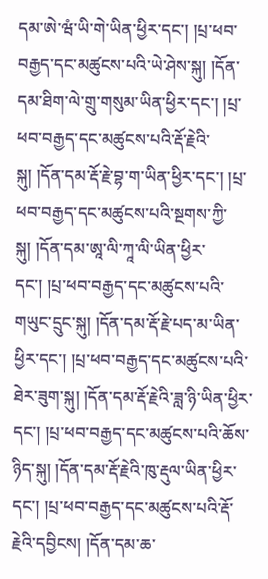དམ་ཨེ་ཝཾ་ཡི་གེ་ཡིན་ཕྱིར་དང་། །པྲ་ཕབ་བརྒྱད་དང་མཚུངས་པའི་ཡེ་ཤེས་སྐུ། །དོན་དམ་ཐིག་ལེ་གྲུ་གསུམ་ཡིན་ཕྱིར་དང་། །པྲ་ཕབ་བརྒྱད་དང་མཚུངས་པའི་རྡོ་རྗེའི་སྐུ། །དོན་དམ་རྡོ་རྗེ་བྷ་ག་ཡིན་ཕྱིར་དང་། །པྲ་ཕབ་བརྒྱད་དང་མཚུངས་པའི་སྔགས་ཀྱི་སྐུ། །དོན་དམ་ཨཱ་ལི་ཀཱ་ལི་ཡིན་ཕྱིར་དང་། །པྲ་ཕབ་བརྒྱད་དང་མཚུངས་པའི་གཡུང་དྲུང་སྐུ། །དོན་དམ་རྡོ་རྗེ་པད་མ་ཡིན་ཕྱིར་དང་། །པྲ་ཕབ་བརྒྱད་དང་མཚུངས་པའི་ཐེར་ཟུག་སྐུ། །དོན་དམ་རྡོ་རྗེའི་ཟླ་ཉི་ཡིན་ཕྱིར་དང་། །པྲ་ཕབ་བརྒྱད་དང་མཚུངས་པའི་ཆོས་ཉིད་སྐུ། །དོན་དམ་རྡོ་རྗེའི་ཁུ་རྡུལ་ཡིན་ཕྱིར་དང་། །པྲ་ཕབ་བརྒྱད་དང་མཚུངས་པའི་རྡོ་རྗེའི་དབྱིངས། །དོན་དམ་ཆ་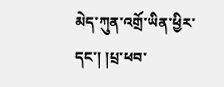མེད་ཀུན་འགྲོ་ཡིན་ཕྱིར་དང་། །པྲ་ཕབ་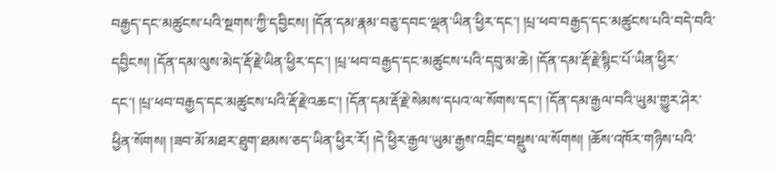བརྒྱད་དང་མཚུངས་པའི་སྔགས་ཀྱི་དབྱིངས། །དོན་དམ་རྣམ་བཅུ་དབང་ལྡན་ཡིན་ཕྱིར་དང་། །པྲ་ཕབ་བརྒྱད་དང་མཚུངས་པའི་བདེ་བའི་དབྱིངས། །དོན་དམ་ལུས་མེད་རྡོ་རྗེ་ཡིན་ཕྱིར་དང་། །པྲ་ཕབ་བརྒྱད་དང་མཚུངས་པའི་དབུ་མ་ཆེ། །དོན་དམ་རྡོ་རྗེ་སྙིང་པོ་ཡིན་ཕྱིར་དང་། །པྲ་ཕབ་བརྒྱད་དང་མཚུངས་པའི་རྡོ་རྗེ་འཆང་། །དོན་དམ་རྡོ་རྗེ་སེམས་དཔའ་ལ་སོགས་དང་། །དོན་དམ་རྒྱལ་བའི་ཡུམ་གྱུར་ཤེར་ཕྱིན་སོགས། །ཟབ་མོ་མཐར་ཐུག་ཐམས་ཅད་ཡིན་ཕྱིར་རོ། །དེ་ཕྱིར་རྒྱལ་ཡུམ་རྒྱས་འབྲིང་བསྡུས་ལ་སོགས། །ཆོས་འཁོར་གཉིས་པའི་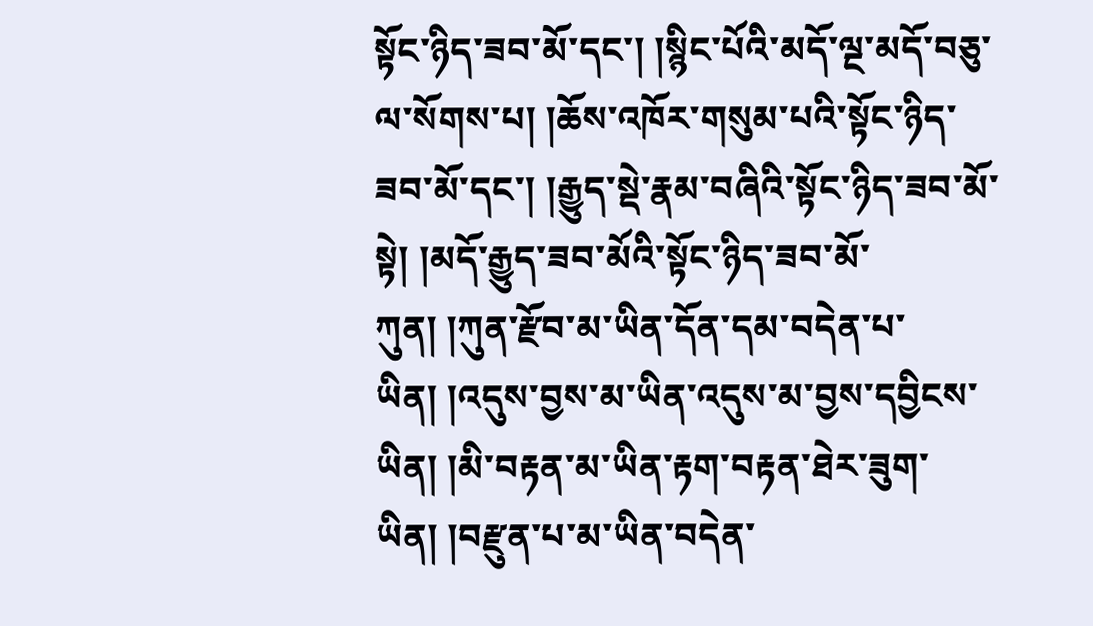སྟོང་ཉིད་ཟབ་མོ་དང་། །སྙིང་པོའི་མདོ་ལྔ་མདོ་བཅུ་ལ་སོགས་པ། །ཆོས་འཁོར་གསུམ་པའི་སྟོང་ཉིད་ཟབ་མོ་དང་། །རྒྱུད་སྡེ་རྣམ་བཞིའི་སྟོང་ཉིད་ཟབ་མོ་སྟེ། །མདོ་རྒྱུད་ཟབ་མོའི་སྟོང་ཉིད་ཟབ་མོ་ཀུན། །ཀུན་རྫོབ་མ་ཡིན་དོན་དམ་བདེན་པ་ཡིན། །འདུས་བྱས་མ་ཡིན་འདུས་མ་བྱས་དབྱིངས་ཡིན། །མི་བརྟན་མ་ཡིན་རྟག་བརྟན་ཐེར་ཟུག་ཡིན། །བརྫུན་པ་མ་ཡིན་བདེན་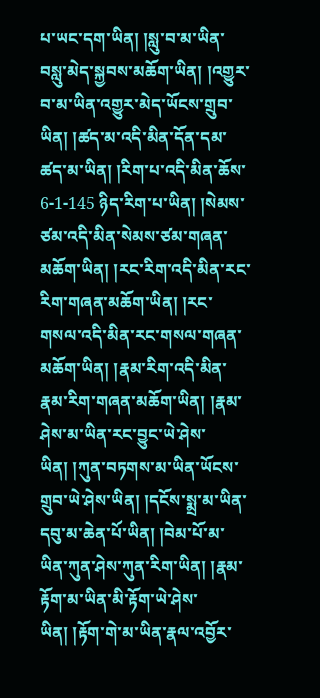པ་ཡང་དག་ཡིན། །སླུ་བ་མ་ཡིན་བསླུ་མེད་སྐྱབས་མཆོག་ཡིན། །འགྱུར་བ་མ་ཡིན་འགྱུར་མེད་ཡོངས་གྲུབ་ཡིན། །ཚད་མ་འདི་མིན་དོན་དམ་ཚད་མ་ཡིན། །རིག་པ་འདི་མིན་ཆོས་ 6-1-145 ཉིད་རིག་པ་ཡིན། །སེམས་ཙམ་འདི་མིན་སེམས་ཙམ་གཞན་མཆོག་ཡིན། །རང་རིག་འདི་མིན་རང་རིག་གཞན་མཆོག་ཡིན། །རང་གསལ་འདི་མིན་རང་གསལ་གཞན་མཆོག་ཡིན། །རྣམ་རིག་འདི་མིན་རྣམ་རིག་གཞན་མཆོག་ཡིན། །རྣམ་ཤེས་མ་ཡིན་རང་བྱུང་ཡེ་ཤེས་ཡིན། །ཀུན་བཏགས་མ་ཡིན་ཡོངས་གྲུབ་ཡེ་ཤེས་ཡིན། །དངོས་སྨྲ་མ་ཡིན་དབུ་མ་ཆེན་པོ་ཡིན། །བེམ་པོ་མ་ཡིན་ཀུན་ཤེས་ཀུན་རིག་ཡིན། །རྣམ་རྟོག་མ་ཡིན་མི་རྟོག་ཡེ་ཤེས་ཡིན། །རྟོག་གེ་མ་ཡིན་རྣལ་འབྱོར་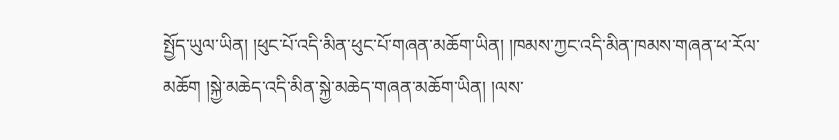སྤྱོད་ཡུལ་ཡིན། །ཕུང་པོ་འདི་མིན་ཕུང་པོ་གཞན་མཆོག་ཡིན། །ཁམས་ཀྱང་འདི་མིན་ཁམས་གཞན་ཕ་རོལ་མཆོག །སྐྱེ་མཆེད་འདི་མིན་སྐྱེ་མཆེད་གཞན་མཆོག་ཡིན། །ལས་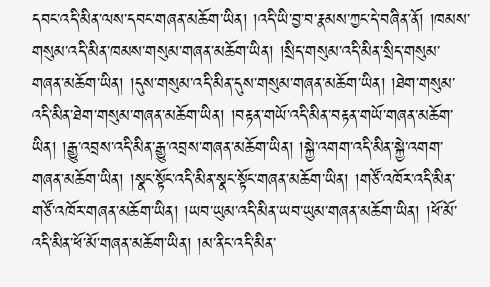དབང་འདི་མིན་ལས་དབང་གཞན་མཆོག་ཡིན། །འདི་ཡི་བྱ་བ་རྣམས་ཀྱང་དེ་བཞིན་ནོ། །ཁམས་གསུམ་འདི་མིན་ཁམས་གསུམ་གཞན་མཆོག་ཡིན། །སྲིད་གསུམ་འདི་མིན་སྲིད་གསུམ་གཞན་མཆོག་ཡིན། །དུས་གསུམ་འདི་མིན་དུས་གསུམ་གཞན་མཆོག་ཡིན། །ཐེག་གསུམ་འདི་མིན་ཐེག་གསུམ་གཞན་མཆོག་ཡིན། །བརྟན་གཡོ་འདི་མིན་བརྟན་གཡོ་གཞན་མཆོག་ཡིན། །རྒྱུ་འབྲས་འདི་མིན་རྒྱུ་འབྲས་གཞན་མཆོག་ཡིན། །སྐྱེ་འགག་འདི་མིན་སྐྱེ་འགག་གཞན་མཆོག་ཡིན། །སྣང་སྟོང་འདི་མིན་སྣང་སྟོང་གཞན་མཆོག་ཡིན། །གཙོ་འཁོར་འདི་མིན་གཙོ་འཁོར་གཞན་མཆོག་ཡིན། །ཡབ་ཡུམ་འདི་མིན་ཡབ་ཡུམ་གཞན་མཆོག་ཡིན། །ཕོ་མོ་འདི་མིན་ཕོ་མོ་གཞན་མཆོག་ཡིན། །མ་ནིང་འདི་མིན་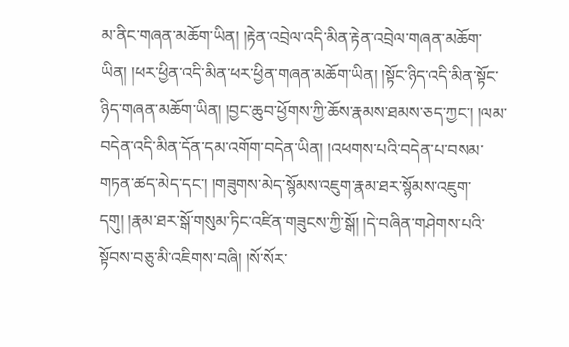མ་ནིང་གཞན་མཆོག་ཡིན། །རྟེན་འབྲེལ་འདི་མིན་རྟེན་འབྲེལ་གཞན་མཆོག་ཡིན། །ཕར་ཕྱིན་འདི་མིན་ཕར་ཕྱིན་གཞན་མཆོག་ཡིན། །སྟོང་ཉིད་འདི་མིན་སྟོང་ཉིད་གཞན་མཆོག་ཡིན། །བྱང་ཆུབ་ཕྱོགས་ཀྱི་ཆོས་རྣམས་ཐམས་ཅད་ཀྱང་། །ལམ་བདེན་འདི་མིན་དོན་དམ་འགོག་བདེན་ཡིན། །འཕགས་པའི་བདེན་པ་བསམ་གཏན་ཚད་མེད་དང་། །གཟུགས་མེད་སྙོམས་འཇུག་རྣམ་ཐར་སྙོམས་འཇུག་དགུ། །རྣམ་ཐར་སྒོ་གསུམ་ཏིང་འཛིན་གཟུངས་ཀྱི་སྒོ། །དེ་བཞིན་གཤེགས་པའི་སྟོབས་བཅུ་མི་འཇིགས་བཞི། །སོ་སོར་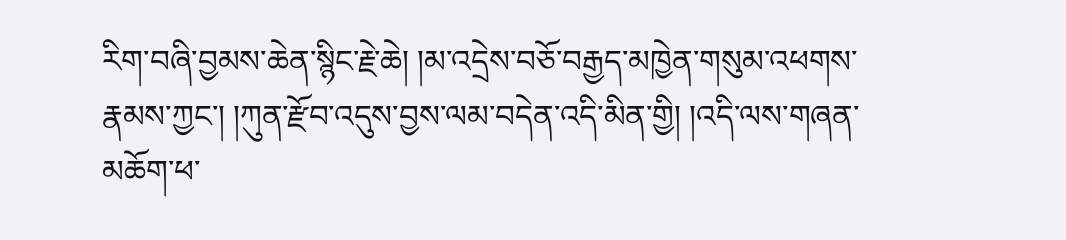རིག་བཞི་བྱམས་ཆེན་སྙིང་རྗེ་ཆེ། །མ་འདྲེས་བཅོ་བརྒྱད་མཁྱེན་གསུམ་འཕགས་རྣམས་ཀྱང་། །ཀུན་རྫོབ་འདུས་བྱས་ལམ་བདེན་འདི་མིན་གྱི། །འདི་ལས་གཞན་མཆོག་ཕ་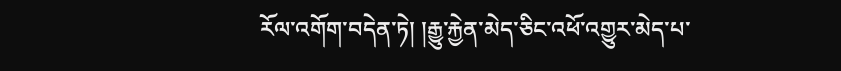རོལ་འགོག་བདེན་ཏེ། །རྒྱུ་རྐྱེན་མེད་ཅིང་འཕོ་འགྱུར་མེད་པ་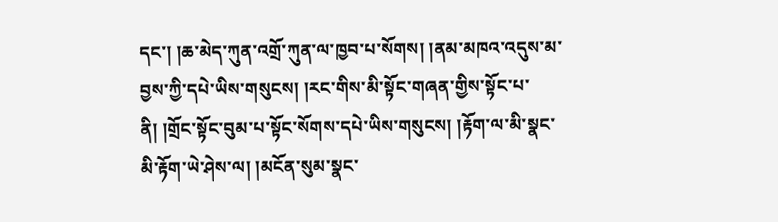དང་། །ཆ་མེད་ཀུན་འགྲོ་ཀུན་ལ་ཁྱབ་པ་སོགས། །ནམ་མཁའ་འདུས་མ་བྱས་ཀྱི་དཔེ་ཡིས་གསུངས། །རང་གིས་མི་སྟོང་གཞན་གྱིས་སྟོང་པ་ནི། །གྲོང་སྟོང་བུམ་པ་སྟོང་སོགས་དཔེ་ཡིས་གསུངས། །རྟོག་ལ་མི་སྣང་མི་རྟོག་ཡེ་ཤེས་ལ། །མངོན་སུམ་སྣང་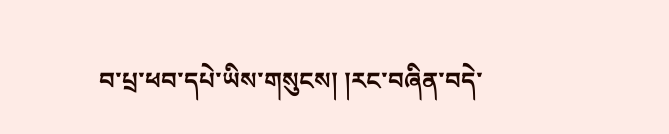བ་པྲ་ཕབ་དཔེ་ཡིས་གསུངས། །རང་བཞིན་བདེ་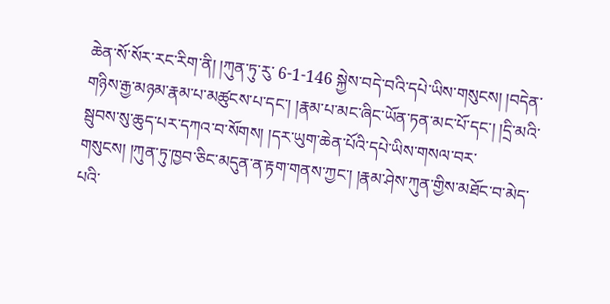ཆེན་སོ་སོར་རང་རིག་ནི། །ཀུན་ཏུ་རུ་ 6-1-146 སྐྱེས་བདེ་བའི་དཔེ་ཡིས་གསུངས། །བདེན་གཉིས་རྒྱ་མཉམ་རྣམ་པ་མཚུངས་པ་དང་། །རྣམ་པ་མང་ཞིང་ཡོན་ཏན་མང་པོ་དང་། །དྲི་མའི་སྦུབས་སུ་ཆུད་པར་དཀའ་བ་སོགས། །དར་ཡུག་ཆེན་པོའི་དཔེ་ཡིས་གསལ་བར་གསུངས། །ཀུན་ཏུ་ཁྱབ་ཅིང་མདུན་ན་རྟག་གནས་ཀྱང་། །རྣམ་ཤེས་ཀུན་གྱིས་མཐོང་བ་མེད་པའི་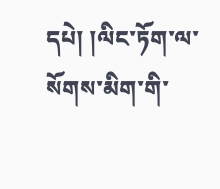དཔེ། །ལིང་ཏོག་ལ་སོགས་མིག་གི་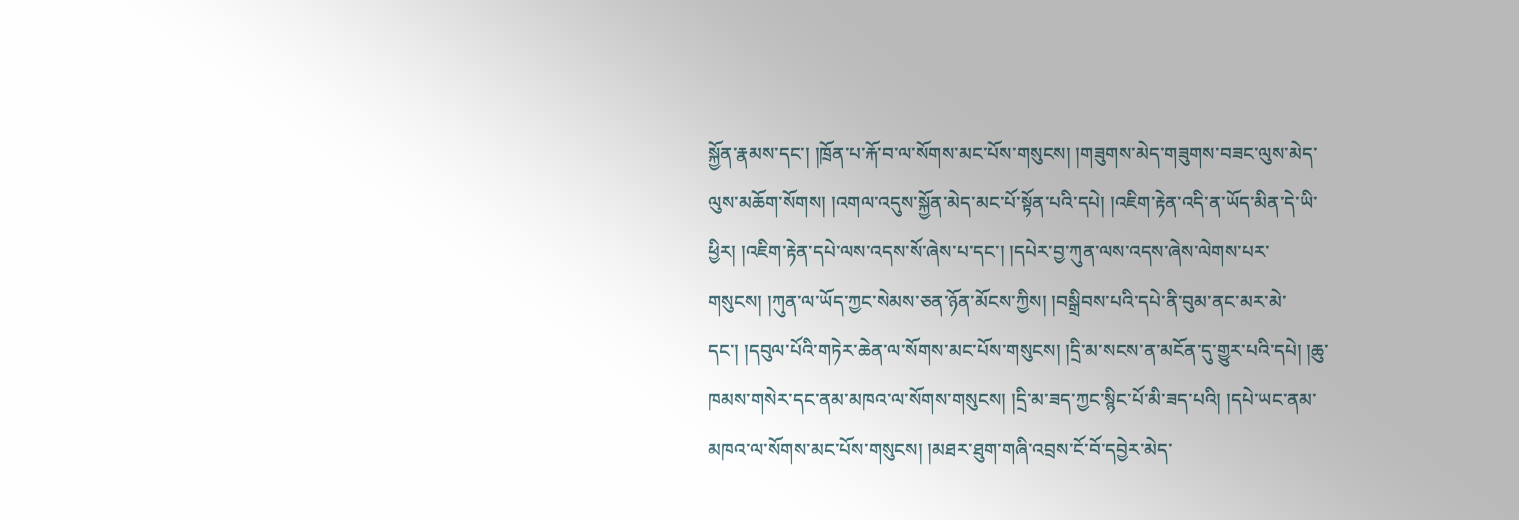སྐྱོན་རྣམས་དང་། །ཁྲོན་པ་རྐོ་བ་ལ་སོགས་མང་པོས་གསུངས། །གཟུགས་མེད་གཟུགས་བཟང་ལུས་མེད་ལུས་མཆོག་སོགས། །འགལ་འདུས་སྐྱོན་མེད་མང་པོ་སྟོན་པའི་དཔེ། །འཇིག་རྟེན་འདི་ན་ཡོད་མིན་དེ་ཡི་ཕྱིར། །འཇིག་རྟེན་དཔེ་ལས་འདས་སོ་ཞེས་པ་དང་། །དཔེར་བྱ་ཀུན་ལས་འདས་ཞེས་ལེགས་པར་གསུངས། །ཀུན་ལ་ཡོད་ཀྱང་སེམས་ཅན་ཉོན་མོངས་ཀྱིས། །བསྒྲིབས་པའི་དཔེ་ནི་བུམ་ནང་མར་མེ་དང་། །དབུལ་པོའི་གཏེར་ཆེན་ལ་སོགས་མང་པོས་གསུངས། །དྲི་མ་སངས་ན་མངོན་དུ་གྱུར་པའི་དཔེ། །ཆུ་ཁམས་གསེར་དང་ནམ་མཁའ་ལ་སོགས་གསུངས། །དྲི་མ་ཟད་ཀྱང་སྙིང་པོ་མི་ཟད་པའི། །དཔེ་ཡང་ནམ་མཁའ་ལ་སོགས་མང་པོས་གསུངས། །མཐར་ཐུག་གཞི་འབྲས་ངོ་བོ་དབྱེར་མེད་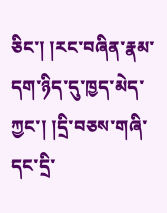ཅིང་། །རང་བཞིན་རྣམ་དག་ཉིད་དུ་ཁྱད་མེད་ཀྱང་། །དྲི་བཅས་གཞི་དང་དྲི་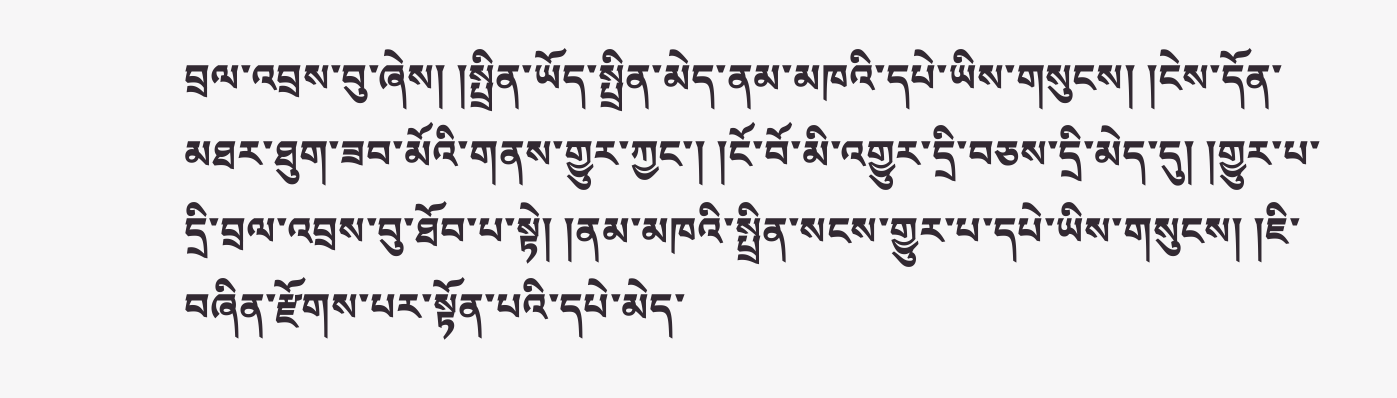བྲལ་འབྲས་བུ་ཞེས། །སྤྲིན་ཡོད་སྤྲིན་མེད་ནམ་མཁའི་དཔེ་ཡིས་གསུངས། །ངེས་དོན་མཐར་ཐུག་ཟབ་མོའི་གནས་གྱུར་ཀྱང་། །ངོ་བོ་མི་འགྱུར་དྲི་བཅས་དྲི་མེད་དུ། །གྱུར་པ་དྲི་བྲལ་འབྲས་བུ་ཐོབ་པ་སྟེ། །ནམ་མཁའི་སྤྲིན་སངས་གྱུར་པ་དཔེ་ཡིས་གསུངས། །ཇི་བཞིན་རྫོགས་པར་སྟོན་པའི་དཔེ་མེད་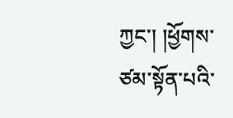ཀྱང་། །ཕྱོགས་ཙམ་སྟོན་པའི་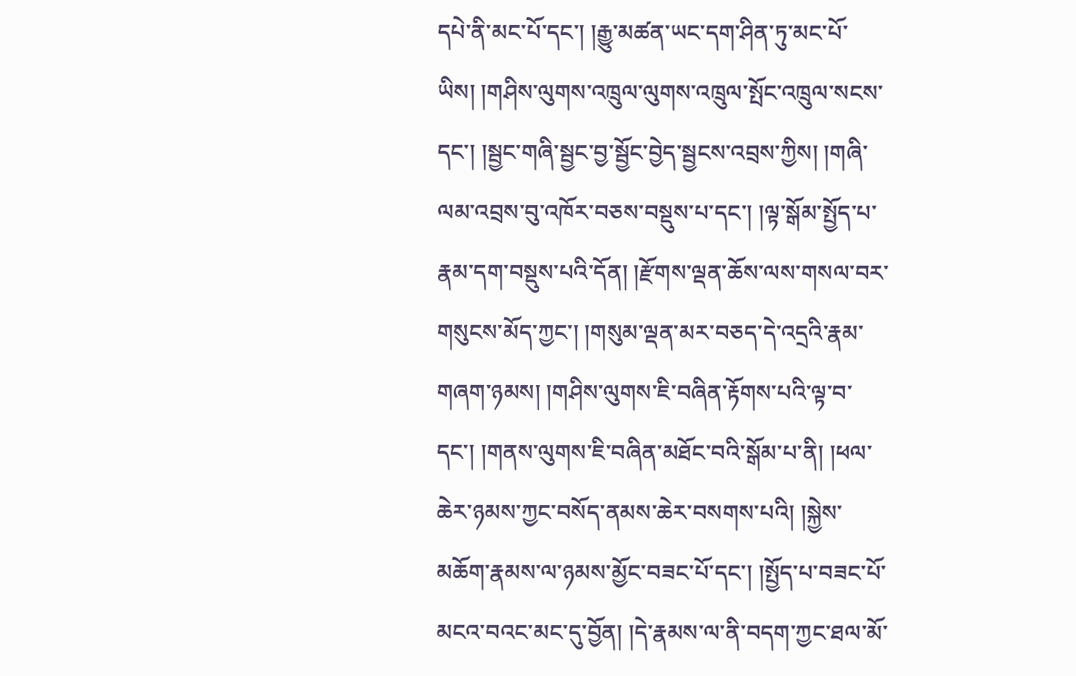དཔེ་ནི་མང་པོ་དང་། །རྒྱུ་མཚན་ཡང་དག་ཤིན་ཏུ་མང་པོ་ཡིས། །གཤིས་ལུགས་འཁྲུལ་ལུགས་འཁྲུལ་སྤོང་འཁྲུལ་སངས་དང་། །སྦྱང་གཞི་སྦྱང་བྱ་སྦྱོང་བྱེད་སྦྱངས་འབྲས་ཀྱིས། །གཞི་ལམ་འབྲས་བུ་འཁོར་བཅས་བསྡུས་པ་དང་། །ལྟ་སྒོམ་སྤྱོད་པ་རྣམ་དག་བསྡུས་པའི་དོན། །རྫོགས་ལྡན་ཆོས་ལས་གསལ་བར་གསུངས་མོད་ཀྱང་། །གསུམ་ལྡན་མར་བཅད་དེ་འདྲའི་རྣམ་གཞག་ཉམས། །གཤིས་ལུགས་ཇི་བཞིན་རྟོགས་པའི་ལྟ་བ་དང་། །གནས་ལུགས་ཇི་བཞིན་མཐོང་བའི་སྒོམ་པ་ནི། །ཕལ་ཆེར་ཉམས་ཀྱང་བསོད་ནམས་ཆེར་བསགས་པའི། །སྐྱེས་མཆོག་རྣམས་ལ་ཉམས་མྱོང་བཟང་པོ་དང་། །སྤྱོད་པ་བཟང་པོ་མངའ་བའང་མང་དུ་བྱོན། །དེ་རྣམས་ལ་ནི་བདག་ཀྱང་ཐལ་མོ་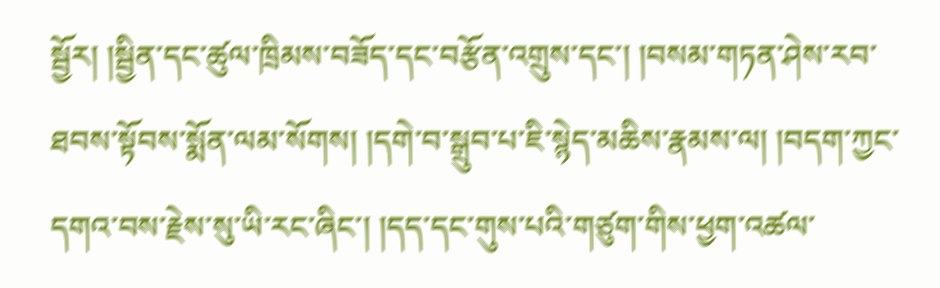སྦྱོར། །སྦྱིན་དང་ཚུལ་ཁྲིམས་བཟོད་དང་བརྩོན་འགྲུས་དང་། །བསམ་གཏན་ཤེས་རབ་ཐབས་སྟོབས་སྨོན་ལམ་སོགས། །དགེ་བ་སྒྲུབ་པ་ཇི་སྙེད་མཆིས་རྣམས་ལ། །བདག་ཀྱང་དགའ་བས་རྗེས་སུ་ཡི་རང་ཞིང་། །དད་དང་གུས་པའི་གཙུག་གིས་ཕྱག་འཚལ་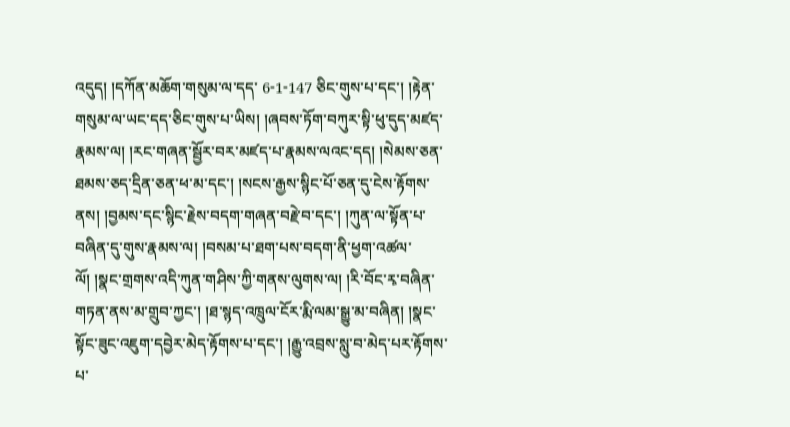འདུད། །དཀོན་མཆོག་གསུམ་ལ་དད་ 6-1-147 ཅིང་གུས་པ་དང་། །རྟེན་གསུམ་ལ་ཡང་དད་ཅིང་གུས་པ་ཡིས། །ཞབས་ཏོག་བཀུར་སྟི་ཕུ་དུད་མཛད་རྣམས་ལ། །རང་གཞན་སྦྱོར་བར་མཛད་པ་རྣམས་ལའང་དད། །སེམས་ཅན་ཐམས་ཅད་དྲིན་ཅན་ཕ་མ་དང་། །སངས་རྒྱས་སྙིང་པོ་ཅན་དུ་ངེས་རྟོགས་ནས། །བྱམས་དང་སྙིང་རྗེས་བདག་གཞན་བརྗེ་བ་དང་། །ཀུན་ལ་སྟོན་པ་བཞིན་དུ་གུས་རྣམས་ལ། །བསམ་པ་ཐག་པས་བདག་ནི་ཕྱག་འཚལ་ལོ། །སྣང་གྲགས་འདི་ཀུན་གཤིས་ཀྱི་གནས་ལུགས་ལ། །རི་བོང་རྭ་བཞིན་གཏན་ནས་མ་གྲུབ་ཀྱང་། །ཐ་སྙད་འཁྲུལ་ངོར་རྨི་ལམ་སྒྱུ་མ་བཞིན། །སྣང་སྟོང་ཟུང་འཇུག་དབྱེར་མེད་རྟོགས་པ་དང་། །རྒྱུ་འབྲས་སླུ་བ་མེད་པར་རྟོགས་པ་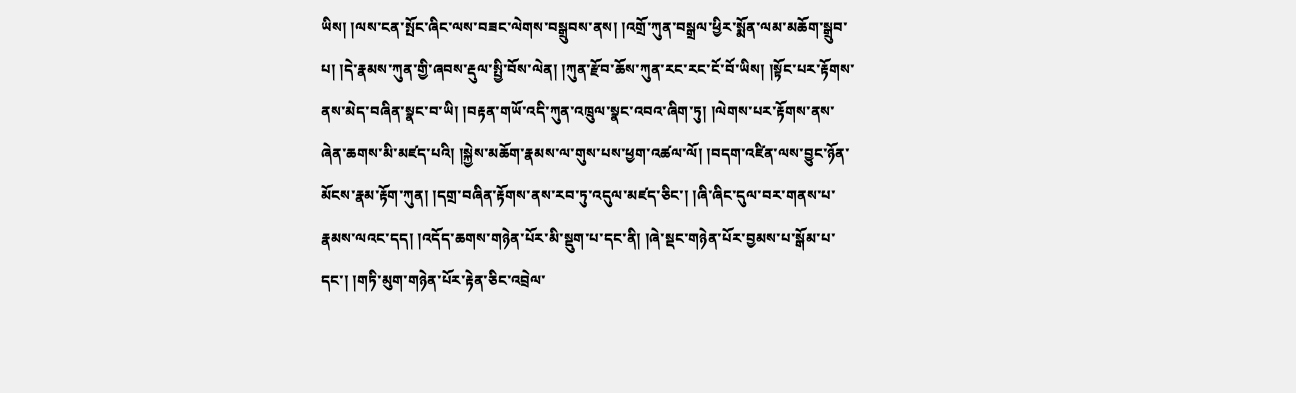ཡིས། །ལས་ངན་སྤོང་ཞིང་ལས་བཟང་ལེགས་བསྒྲུབས་ནས། །འགྲོ་ཀུན་བསྒྲལ་ཕྱིར་སྨོན་ལམ་མཆོག་སྒྲུབ་པ། །དེ་རྣམས་ཀུན་གྱི་ཞབས་རྡུལ་སྤྱི་བོས་ལེན། །ཀུན་རྫོབ་ཆོས་ཀུན་རང་རང་ངོ་བོ་ཡིས། །སྟོང་པར་རྟོགས་ནས་མེད་བཞིན་སྣང་བ་ཡི། །བརྟན་གཡོ་འདི་ཀུན་འཁྲུལ་སྣང་འབའ་ཞིག་ཏུ། །ལེགས་པར་རྟོགས་ནས་ཞེན་ཆགས་མི་མཛད་པའི། །སྐྱེས་མཆོག་རྣམས་ལ་གུས་པས་ཕྱག་འཚལ་ལོ། །བདག་འཛིན་ལས་བྱུང་ཉོན་མོངས་རྣམ་རྟོག་ཀུན། །དགྲ་བཞིན་རྟོགས་ནས་རབ་ཏུ་འདུལ་མཛད་ཅིང་། །ཞི་ཞིང་དུལ་བར་གནས་པ་རྣམས་ལའང་དད། །འདོད་ཆགས་གཉེན་པོར་མི་སྡུག་པ་དང་ནི། །ཞེ་སྡང་གཉེན་པོར་བྱམས་པ་སྒོམ་པ་དང་། །གཏི་མུག་གཉེན་པོར་རྟེན་ཅིང་འབྲེལ་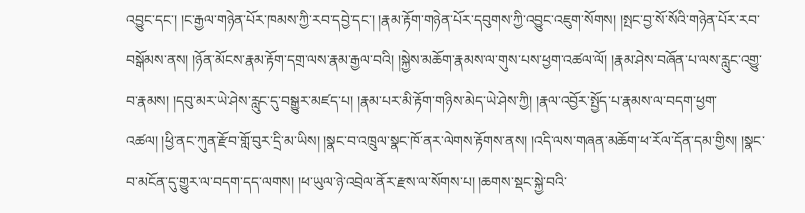འབྱུང་དང་། །ང་རྒྱལ་གཉེན་པོར་ཁམས་ཀྱི་རབ་དབྱེ་དང་། །རྣམ་རྟོག་གཉེན་པོར་དབུགས་ཀྱི་འབྱུང་འཇུག་སོགས། །སྤང་བྱ་སོ་སོའི་གཉེན་པོར་རབ་བསྒོམས་ནས། །ཉོན་མོངས་རྣམ་རྟོག་དགྲ་ལས་རྣམ་རྒྱལ་བའི། །སྐྱེས་མཆོག་རྣམས་ལ་གུས་པས་ཕྱག་འཚལ་ལོ། །རྣམ་ཤེས་བཞོན་པ་ལས་རླུང་འགྱུ་བ་རྣམས། །དབུ་མར་ཡེ་ཤེས་རླུང་དུ་བསྒྱུར་མཛད་པ། །རྣམ་པར་མི་རྟོག་གཉིས་མེད་ཡེ་ཤེས་ཀྱི། །རྣལ་འབྱོར་སྤྱོད་པ་རྣམས་ལ་བདག་ཕྱག་འཚལ། །ཕྱི་ནང་ཀུན་རྫོབ་གློ་བུར་དྲི་མ་ཡིས། །སྣང་བ་འཁྲུལ་སྣང་ཁོ་ནར་ལེགས་རྟོགས་ནས། །འདི་ལས་གཞན་མཆོག་ཕ་རོལ་དོན་དམ་གྱིས། །སྣང་བ་མངོན་དུ་གྱུར་ལ་བདག་དད་ལགས། །ཕ་ཡུལ་ཉེ་འབྲེལ་ནོར་རྫས་ལ་སོགས་པ། །ཆགས་སྡང་སྐྱེ་བའི་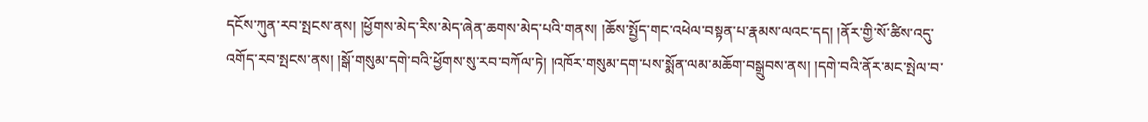དངོས་ཀུན་རབ་སྤངས་ནས། །ཕྱོགས་མེད་རིས་མེད་ཞེན་ཆགས་མེད་པའི་གནས། །ཆོས་སྤྱོད་གང་འཕེལ་བསྟན་པ་རྣམས་ལའང་དད། །ནོར་གྱི་སོ་ཚིས་འདུ་འགོད་རབ་སྤངས་ནས། །སྒོ་གསུམ་དགེ་བའི་ཕྱོགས་སུ་རབ་བཀོལ་ཏེ། །འཁོར་གསུམ་དག་པས་སྨོན་ལམ་མཆོག་བསྒྲུབས་ནས། །དགེ་བའི་ནོར་མང་སྤེལ་བ་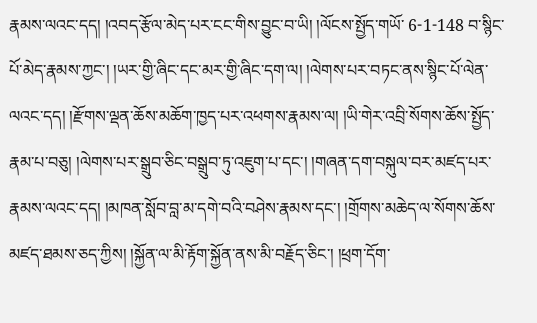རྣམས་ལའང་དད། །འབད་རྩོལ་མེད་པར་ངང་གིས་བྱུང་བ་ཡི། །ལོངས་སྤྱོད་གཡོ་ 6-1-148 བ་སྙིང་པོ་མེད་རྣམས་ཀྱང་། །ཡར་གྱི་ཞིང་དང་མར་གྱི་ཞིང་དག་ལ། །ལེགས་པར་བཏང་ནས་སྙིང་པོ་ལེན་ལའང་དད། །རྫོགས་ལྡན་ཆོས་མཆོག་ཁྱད་པར་འཕགས་རྣམས་ལ། །ཡི་གེར་འབྲི་སོགས་ཆོས་སྤྱོད་རྣམ་པ་བཅུ། །ལེགས་པར་སྒྲུབ་ཅིང་བསྒྲུབ་ཏུ་འཇུག་པ་དང་། །གཞན་དག་བསྐུལ་བར་མཛད་པར་རྣམས་ལའང་དད། །མཁན་སློབ་བླ་མ་དགེ་བའི་བཤེས་རྣམས་དང་། །གྲོགས་མཆེད་ལ་སོགས་ཆོས་མཛད་ཐམས་ཅད་ཀྱིས། །སྐྱོན་ལ་མི་རྟོག་སྐྱོན་ནས་མི་བརྗོད་ཅིང་། །ཕྲག་དོག་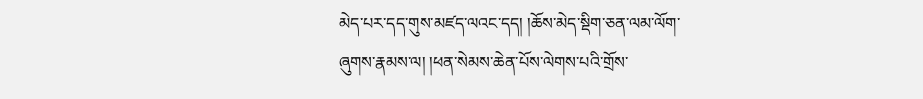མེད་པར་དད་གུས་མཛད་ལའང་དད། །ཆོས་མེད་སྡིག་ཅན་ལམ་ལོག་ཞུགས་རྣམས་ལ། །ཕན་སེམས་ཆེན་པོས་ལེགས་པའི་གྲོས་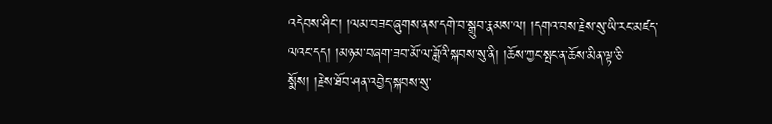འདེབས་ཤིང་། །ལམ་བཟང་ཞུགས་ནས་དགེ་བ་སྒྲུབ་རྣམས་ལ། །དགའ་བས་རྗེས་སུ་ཡི་རང་མཛད་ལའང་དད། །མཉམ་བཞག་ཟབ་མོ་ལ་ཟློའི་སྐབས་སུ་ནི། །ཆོས་ཀྱང་སྤང་ན་ཆོས་མིན་ལྟ་ཅི་སྨོས། །རྗེས་ཐོབ་ཤན་འབྱེད་སྐབས་སུ་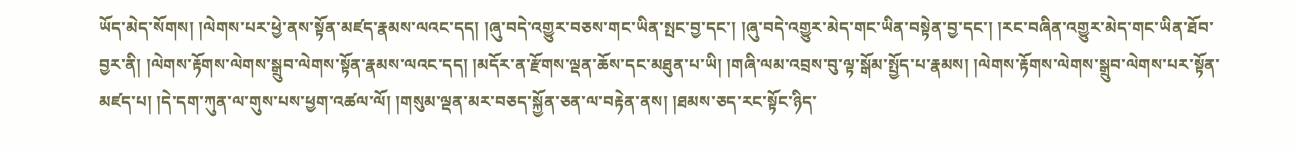ཡོད་མེད་སོགས། །ལེགས་པར་ཕྱེ་ནས་སྟོན་མཛད་རྣམས་ལའང་དད། །ཞུ་བདེ་འགྱུར་བཅས་གང་ཡིན་སྤང་བྱ་དང་། །ཞུ་བདེ་འགྱུར་མེད་གང་ཡིན་བསྟེན་བྱ་དང་། །རང་བཞིན་འགྱུར་མེད་གང་ཡིན་ཐོབ་བྱར་ནི། །ལེགས་རྟོགས་ལེགས་སྒྲུབ་ལེགས་སྟོན་རྣམས་ལའང་དད། །མདོར་ན་རྫོགས་ལྡན་ཆོས་དང་མཐུན་པ་ཡི། །གཞི་ལམ་འབྲས་བུ་ལྟ་སྒོམ་སྤྱོད་པ་རྣམས། །ལེགས་རྟོགས་ལེགས་སྒྲུབ་ལེགས་པར་སྟོན་མཛད་པ། །དེ་དག་ཀུན་ལ་གུས་པས་ཕྱག་འཚལ་ལོ། །གསུམ་ལྡན་མར་བཅད་སྐྱོན་ཅན་ལ་བརྟེན་ནས། །ཐམས་ཅད་རང་སྟོང་ཉིད་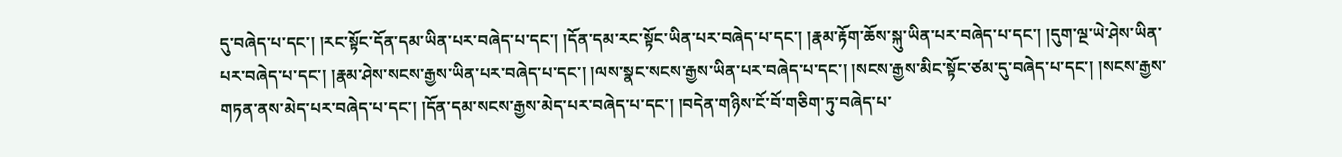དུ་བཞེད་པ་དང་། །རང་སྟོང་དོན་དམ་ཡིན་པར་བཞེད་པ་དང་། །དོན་དམ་རང་སྟོང་ཡིན་པར་བཞེད་པ་དང་། །རྣམ་རྟོག་ཆོས་སྐུ་ཡིན་པར་བཞེད་པ་དང་། །དུག་ལྔ་ཡེ་ཤེས་ཡིན་པར་བཞེད་པ་དང་། །རྣམ་ཤེས་སངས་རྒྱས་ཡིན་པར་བཞེད་པ་དང་། །ལས་སྣང་སངས་རྒྱས་ཡིན་པར་བཞེད་པ་དང་། །སངས་རྒྱས་མིང་སྟོང་ཙམ་དུ་བཞེད་པ་དང་། །སངས་རྒྱས་གཏན་ནས་མེད་པར་བཞེད་པ་དང་། །དོན་དམ་སངས་རྒྱས་མེད་པར་བཞེད་པ་དང་། །བདེན་གཉིས་ངོ་བོ་གཅིག་ཏུ་བཞེད་པ་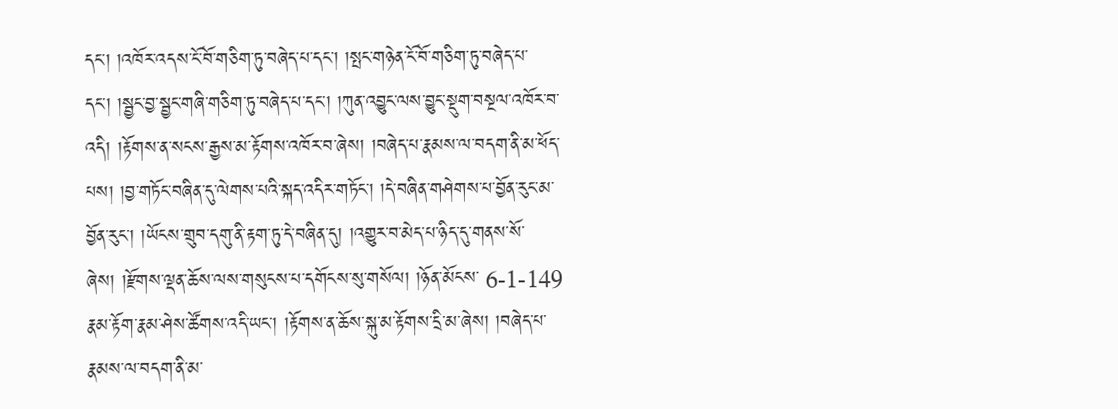དང་། །འཁོར་འདས་ངོ་བོ་གཅིག་ཏུ་བཞེད་པ་དང་། །སྤང་གཉེན་ངོ་བོ་གཅིག་ཏུ་བཞེད་པ་དང་། །སྦྱང་བྱ་སྦྱང་གཞི་གཅིག་ཏུ་བཞེད་པ་དང་། །ཀུན་འབྱུང་ལས་བྱུང་སྡུག་བསྔལ་འཁོར་བ་འདི། །རྟོགས་ན་སངས་རྒྱས་མ་རྟོགས་འཁོར་བ་ཞེས། །བཞེད་པ་རྣམས་ལ་བདག་ནི་མ་ཕོད་པས། །བྱ་གཏོང་བཞིན་དུ་ལེགས་པའི་སྐད་འདིར་གཏོང་། །དེ་བཞིན་གཤེགས་པ་བྱོན་རུང་མ་བྱོན་རུང་། །ཡོངས་གྲུབ་དགུ་ནི་རྟག་ཏུ་དེ་བཞིན་དུ། །འགྱུར་བ་མེད་པ་ཉིད་དུ་གནས་སོ་ཞེས། །རྫོགས་ལྡན་ཆོས་ལས་གསུངས་པ་དགོངས་སུ་གསོལ། །ཉོན་མོངས་ 6-1-149 རྣམ་རྟོག་རྣམ་ཤེས་ཚོགས་འདི་ཡང་། །རྟོགས་ན་ཆོས་སྐུ་མ་རྟོགས་དྲི་མ་ཞེས། །བཞེད་པ་རྣམས་ལ་བདག་ནི་མ་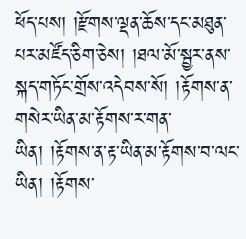ཕོད་པས། །རྫོགས་ལྡན་ཆོས་དང་མཐུན་པར་མཛོད་ཅིག་ཅེས། །ཐལ་མོ་སྦྱར་ནས་སྐད་གཏོང་གྲོས་འདེབས་སོ། །རྟོགས་ན་གསེར་ཡིན་མ་རྟོགས་ར་གན་ཡིན། །རྟོགས་ན་རྟ་ཡིན་མ་རྟོགས་བ་ལང་ཡིན། །རྟོགས་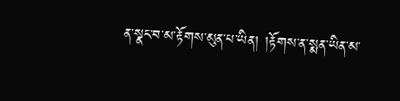ན་སྣང་བ་མ་རྟོགས་མུན་པ་ཡིན། །རྟོགས་ན་སྨན་ཡིན་མ་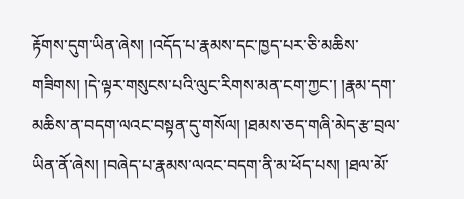རྟོགས་དུག་ཡིན་ཞེས། །འདོད་པ་རྣམས་དང་ཁྱད་པར་ཅི་མཆིས་གཟིགས། །དེ་ལྟར་གསུངས་པའི་ལུང་རིགས་མན་ངག་ཀྱང་། །རྣམ་དག་མཆིས་ན་བདག་ལའང་བསྟན་དུ་གསོལ། །ཐམས་ཅད་གཞི་མེད་རྩ་བྲལ་ཡིན་ནོ་ཞེས། །བཞེད་པ་རྣམས་ལའང་བདག་ནི་མ་ཕོད་པས། །ཐལ་མོ་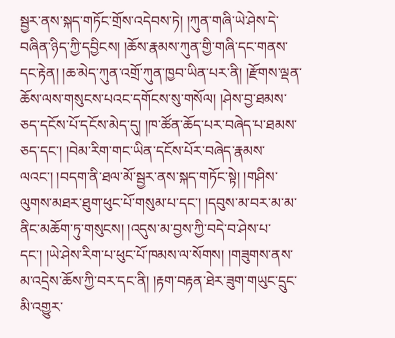སྦྱར་ནས་སྐད་གཏོང་གྲོས་འདེབས་ཏེ། །ཀུན་གཞི་ཡེ་ཤེས་དེ་བཞིན་ཉིད་ཀྱི་དབྱིངས། །ཆོས་རྣམས་ཀུན་གྱི་གཞི་དང་གནས་དང་རྟེན། །ཆ་མེད་ཀུན་འགྲོ་ཀུན་ཁྱབ་ཡིན་པར་ནི། །རྫོགས་ལྡན་ཆོས་ལས་གསུངས་པའང་དགོངས་སུ་གསོལ། །ཤེས་བྱ་ཐམས་ཅད་དངོས་པོ་དངོས་མེད་དུ། །ཁ་ཚོན་ཆོད་པར་བཞེད་པ་ཐམས་ཅད་དང་། །བེམ་རིག་གང་ཡིན་དངོས་པོར་བཞེད་རྣམས་ལའང་། །བདག་ནི་ཐལ་མོ་སྦྱར་ནས་སྐད་གཏོང་སྟེ། །གཤིས་ལུགས་མཐར་ཐུག་ཕུང་པོ་གསུམ་པ་དང་། །དབུས་མ་བར་མ་མ་ནིང་མཆོག་ཏུ་གསུངས། །འདུས་མ་བྱས་ཀྱི་བདེ་བ་ཤེས་པ་དང་། །ཡེ་ཤེས་རིག་པ་ཕུང་པོ་ཁམས་ལ་སོགས། །གཟུགས་ནས་མ་འདྲེས་ཆོས་ཀྱི་བར་དང་ནི། །རྟག་བརྟན་ཐེར་ཟུག་གཡུང་དྲུང་མི་འགྱུར་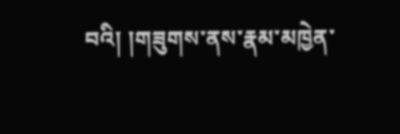བའི། །གཟུགས་ནས་རྣམ་མཁྱེན་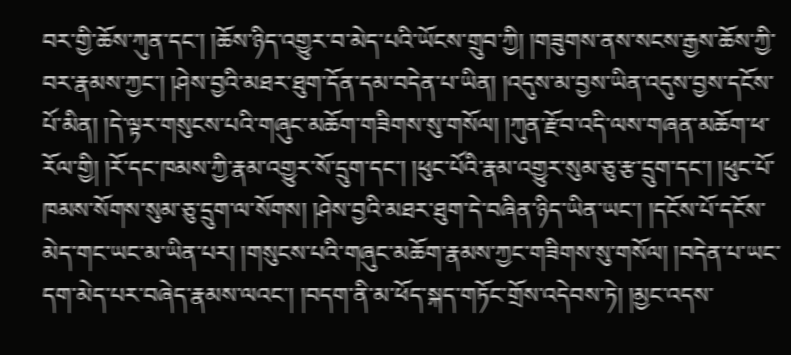བར་གྱི་ཆོས་ཀུན་དང་། །ཆོས་ཉིད་འགྱུར་བ་མེད་པའི་ཡོངས་གྲུབ་ཀྱི། །གཟུགས་ནས་སངས་རྒྱས་ཆོས་ཀྱི་བར་རྣམས་ཀྱང་། །ཤེས་བྱའི་མཐར་ཐུག་དོན་དམ་བདེན་པ་ཡིན། །འདུས་མ་བྱས་ཡིན་འདུས་བྱས་དངོས་པོ་མིན། །དེ་ལྟར་གསུངས་པའི་གཞུང་མཆོག་གཟིགས་སུ་གསོལ། །ཀུན་རྫོབ་འདི་ལས་གཞན་མཆོག་ཕ་རོལ་གྱི། །རོ་དང་ཁམས་ཀྱི་རྣམ་འགྱུར་སོ་དྲུག་དང་། །ཕུང་པོའི་རྣམ་འགྱུར་སུམ་ཅུ་རྩ་དྲུག་དང་། །ཕུང་པོ་ཁམས་སོགས་སུམ་ཅུ་དྲུག་ལ་སོགས། །ཤེས་བྱའི་མཐར་ཐུག་དེ་བཞིན་ཉིད་ཡིན་ཡང་། །དངོས་པོ་དངོས་མེད་གང་ཡང་མ་ཡིན་པར། །གསུངས་པའི་གཞུང་མཆོག་རྣམས་ཀྱང་གཟིགས་སུ་གསོལ། །བདེན་པ་ཡང་དག་མེད་པར་བཞེད་རྣམས་ལའང་། །བདག་ནི་མ་ཕོད་སྐད་གཏོང་གྲོས་འདེབས་ཏེ། །མྱང་འདས་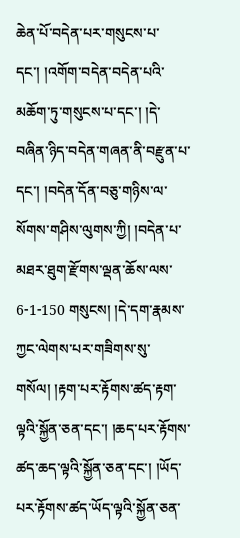ཆེན་པོ་བདེན་པར་གསུངས་པ་དང་། །འགོག་བདེན་བདེན་པའི་མཆོག་ཏུ་གསུངས་པ་དང་། །དེ་བཞིན་ཉིད་བདེན་གཞན་ནི་བརྫུན་པ་དང་། །བདེན་དོན་བཅུ་གཉིས་ལ་སོགས་གཤིས་ལུགས་ཀྱི། །བདེན་པ་མཐར་ཐུག་རྫོགས་ལྡན་ཆོས་ལས་ 6-1-150 གསུངས། །དེ་དག་རྣམས་ཀྱང་ལེགས་པར་གཟིགས་སུ་གསོལ། །རྟག་པར་རྟོགས་ཚད་རྟག་ལྟའི་སྐྱོན་ཅན་དང་། །ཆད་པར་རྟོགས་ཚད་ཆད་ལྟའི་སྐྱོན་ཅན་དང་། །ཡོད་པར་རྟོགས་ཚད་ཡོད་ལྟའི་སྐྱོན་ཅན་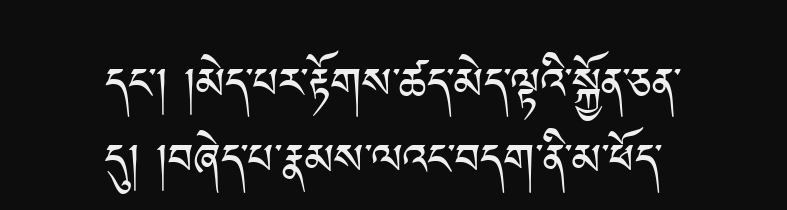དང་། །མེད་པར་རྟོགས་ཚད་མེད་ལྟའི་སྐྱོན་ཅན་དུ། །བཞེད་པ་རྣམས་ལའང་བདག་ནི་མ་ཕོད་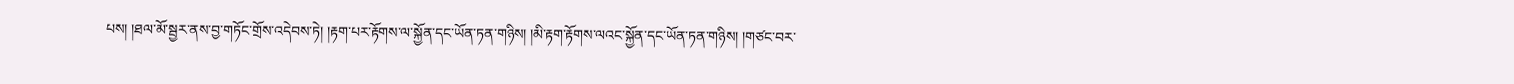པས། །ཐལ་མོ་སྦྱར་ནས་བྱ་གཏོང་གྲོས་འདེབས་ཏེ། །རྟག་པར་རྟོགས་ལ་སྐྱོན་དང་ཡོན་ཏན་གཉིས། །མི་རྟག་རྟོགས་ལའང་སྐྱོན་དང་ཡོན་ཏན་གཉིས། །གཙང་བར་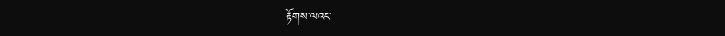རྟོགས་ལའང་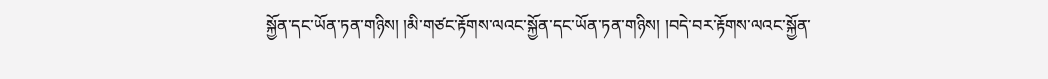སྐྱོན་དང་ཡོན་ཏན་གཉིས། །མི་གཙང་རྟོགས་ལའང་སྐྱོན་དང་ཡོན་ཏན་གཉིས། །བདེ་བར་རྟོགས་ལའང་སྐྱོན་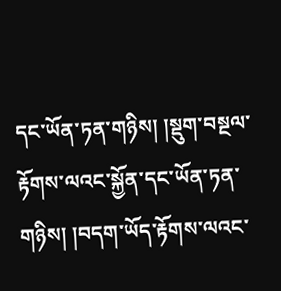དང་ཡོན་ཏན་གཉིས། །སྡུག་བསྔལ་རྟོགས་ལའང་སྐྱོན་དང་ཡོན་ཏན་གཉིས། །བདག་ཡོད་རྟོགས་ལའང་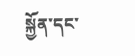སྐྱོན་དང་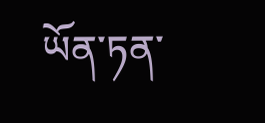ཡོན་ཏན་